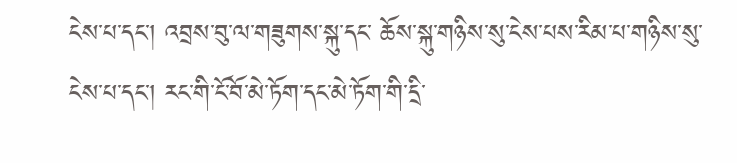ངེས་པ་དང་། འབྲས་བུ་ལ་གཟུགས་སྐུ་དང་ ཆོས་སྐུ་གཉིས་སུ་ངེས་པས་རིམ་པ་གཉིས་སུ་ངེས་པ་དང་། རང་གི་ངོ་བོ་མེ་ཏོག་དང་མེ་ཏོག་གི་དྲི་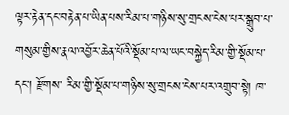ལྟར་རྟེན་དང་བརྟེན་པ་ཡིན་པས་རིམ་པ་གཉིས་སུ་གྲངས་ངེས་པར་སྒྲུབ་པ་གསུམ་གྱིས་རྣལ་འབྱོར་ཆེན་པོའི་སྡོམ་པ་ལ་ཡང་བསྐྱེད་རིམ་གྱི་སྡོམ་པ་དང་། རྫོགས་ རིམ་གྱི་སྡོམ་པ་གཉིས་སུ་གྲངས་ངེས་པར་འགྲུབ་སྟེ། ཁ་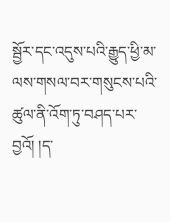སྦྱོར་དང་འདུས་པའི་རྒྱུད་ཕྱི་མ་ལས་གསལ་བར་གསུངས་པའི་ཚུལ་ནི་འོག་ཏུ་བཤད་པར་བྱའོ། །ད་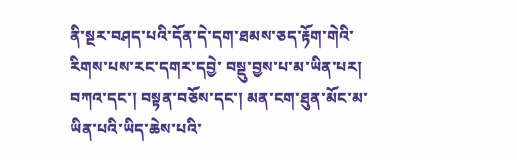ནི་སྔར་བཤད་པའི་དོན་དེ་དག་ཐམས་ཅད་རྟོག་གེའི་རིགས་པས་རང་དགར་དབྱེ་ བསྡུ་བྱས་པ་མ་ཡིན་པར། བཀའ་དང་། བསྟན་བཅོས་དང་། མན་ངག་ཐུན་མོང་མ་ཡིན་པའི་ཡིད་ཆེས་པའི་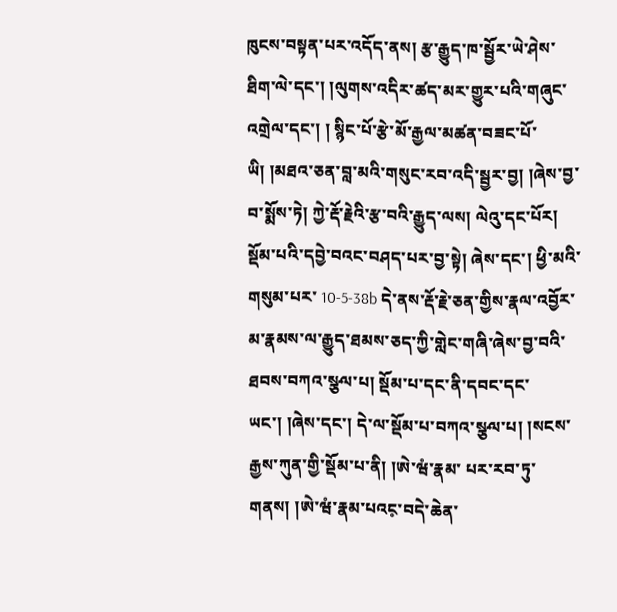ཁུངས་བསྟན་པར་འདོད་ནས། རྩ་རྒྱུད་ཁ་སྦྱོར་ཡེ་ཤེས་ཐིག་ལེ་དང་། །ལུགས་འདིར་ཚད་མར་གྱུར་པའི་གཞུང་འགྲེལ་དང་། ། སྙིང་པོ་རྩེ་མོ་རྒྱལ་མཚན་བཟང་པོ་ཡི། །མཐའ་ཅན་བླ་མའི་གསུང་རབ་འདི་སྦྱར་བྱ། །ཞེས་བྱ་བ་སྨོས་ཏེ། ཀྱེ་རྡོ་རྗེའི་རྩ་བའི་རྒྱུད་ལས། ལེའུ་དང་པོར། སྡོམ་པའི་དབྱེ་བའང་བཤད་པར་བྱ་སྟེ། ཞེས་དང་། ཕྱི་མའི་གསུམ་པར་ 10-5-38b དེ་ནས་རྡོ་རྗེ་ཅན་གྱིས་རྣལ་འབྱོར་མ་རྣམས་ལ་རྒྱུད་ཐམས་ཅད་ཀྱི་གླེང་གཞི་ཞེས་བྱ་བའི་ཐབས་བཀའ་སྩལ་པ། སྡོམ་པ་དང་ནི་དབང་དང་ཡང་། །ཞེས་དང་། དེ་ལ་སྡོམ་པ་བཀའ་སྩལ་པ། །སངས་རྒྱས་ཀུན་གྱི་སྡོམ་པ་ནི། །ཨེ་ཝཾ་རྣམ་ པར་རབ་ཏུ་གནས། །ཨེ་ཝཾ་རྣམ་པའང༷་བདེ་ཆེན་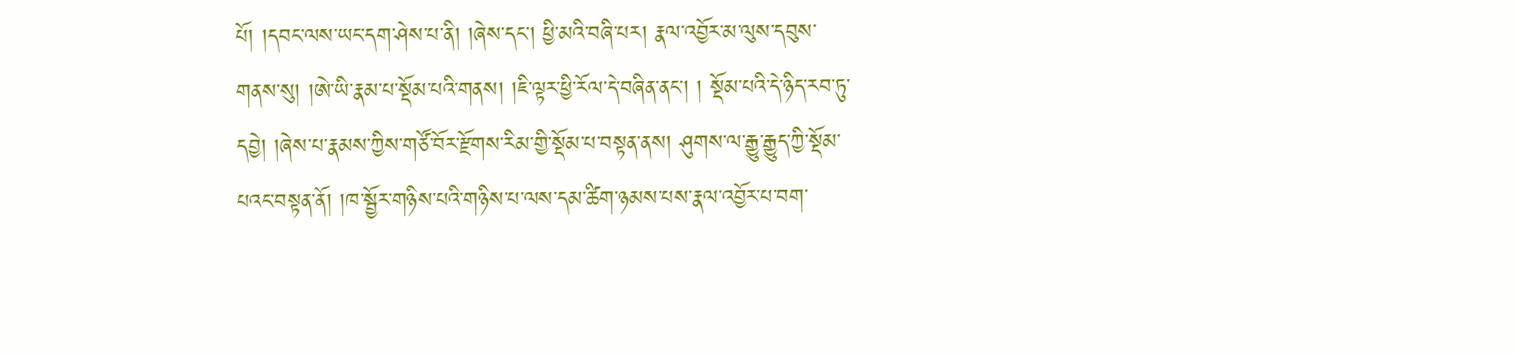པོ། །དབང་ལས་ཡང་དག་ཤེས་པ་ནི། །ཞེས་དང་། ཕྱི་མའི་བཞི་པར། རྣལ་འབྱོར་མ་ལུས་དབུས་གནས་སུ། །ཨེ་ཡི་རྣམ་པ་སྡོམ་པའི་གནས། །ཇི་ལྟར་ཕྱི་རོལ་དེ་བཞིན་ནང་། ། སྡོམ་པའི་དེ་ཉིད་རབ་ཏུ་དབྱེ། །ཞེས་པ་རྣམས་ཀྱིས་གཙོ་བོར་རྫོགས་རིམ་གྱི་སྡོམ་པ་བསྟན་ནས། ཤུགས་ལ་རྒྱུ་རྒྱུད་ཀྱི་སྡོམ་པའང་བསྟན་ནོ། །ཁ་སྦྱོར་གཉིས་པའི་གཉིས་པ་ལས་དམ་ཚིག་ཉམས་པས་རྣལ་འབྱོར་པ་བག་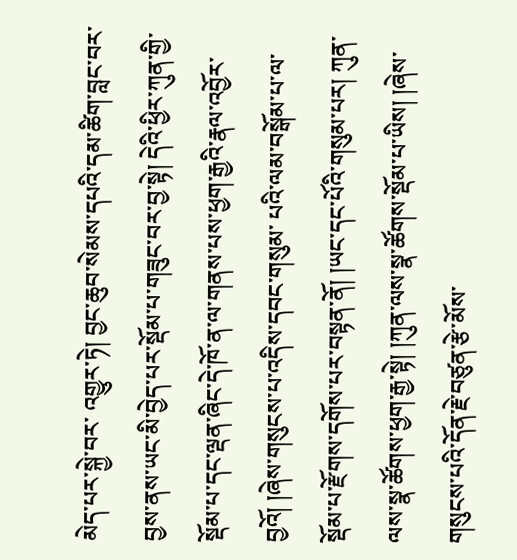མེད་པར་སྐྱེ་བར་ འགྱུར་ཏེ། བྱང་ཆུབ་སེམས་དཔའི་དམ་ཚིག་བླང་བར་བྱས་ནས་ཡང་མི་བྱེད་པར་སྡོམ་པ་གཟུང་བར་བྱ་སྟེ། དེའི་ཕྱིར་ཀུན་གྱི་སྡོམ་པ་དང་ལྡན་ཞིང་དེ་ཁོ་ན་ལ་གནས་པས་ཕྱག་རྒྱའི་རྣལ་འབྱོར་བྱའོ། །ཞེས་གསུངས་པ་འདིས་དབང་གསུམ་ པའི་ལམ་བསྒོམ་པ་ལ་སྡོམ་པ་རྫོགས་དགོས་པར་བསྟན་ནོ། །ཡང་དང་པོའི་གསུམ་པར། ཀུན་ལས་སྣ་ཚོགས་ཕྱག་རྒྱ་སྟེ། །ཀུན་ལས་སྣ་ཚོགས་སྡོམ་པ་ཡིས། །ཞེས་གསུངས་པའི་དོན་རྗེ་བཙུན་རྩེ་མོས་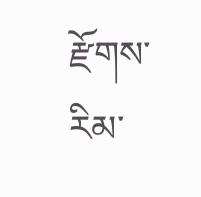རྫོགས་རིམ་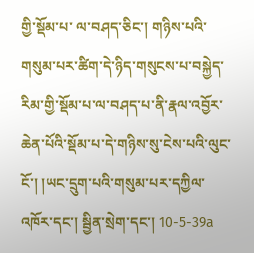གྱི་སྡོམ་པ་ ལ་བཤད་ཅིང་། གཉིས་པའི་གསུམ་པར་ཚིག་དེ་ཉིད་གསུངས་པ་བསྐྱེད་རིམ་གྱི་སྡོམ་པ་ལ་བཤད་པ་ནི་རྣལ་འབྱོར་ཆེན་པོའི་སྡོམ་པ་དེ་གཉིས་སུ་ངེས་པའི་ལུང་ངོ་། །ཡང་དྲུག་པའི་གསུམ་པར་དཀྱིལ་འཁོར་དང་། སྦྱིན་སྲེག་དང་། 10-5-39a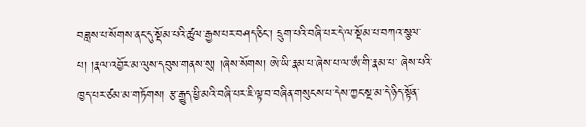བཟླས་པ་སོགས་ནང་དུ་སྡོམ་པའི་ཚུལ་རྒྱས་པར་བཤད་ཅིང་། དྲུག་པའི་བཞི་པར་དེ་ལ་སྡོམ་པ་བཀའ་སྩལ་པ། །རྣལ་འབྱོར་མ་ལུས་དབུས་གནས་སུ། །ཞེས་སོགས། ཨེ་ཡི་རྣམ་པ་ཞེས་པ་ལ་ཨཾ་གི་རྣམ་པ་ ཞེས་པའི་ཁྱད་པར་ཙམ་མ་གཏོགས། རྩ་རྒྱུད་ཕྱི་མའི་བཞི་པར་ཇི་ལྟ་བ་བཞིན་གསུངས་པ་དེས་ཀྱང་སྔ་མ་དེ་ཉིད་སྟོན་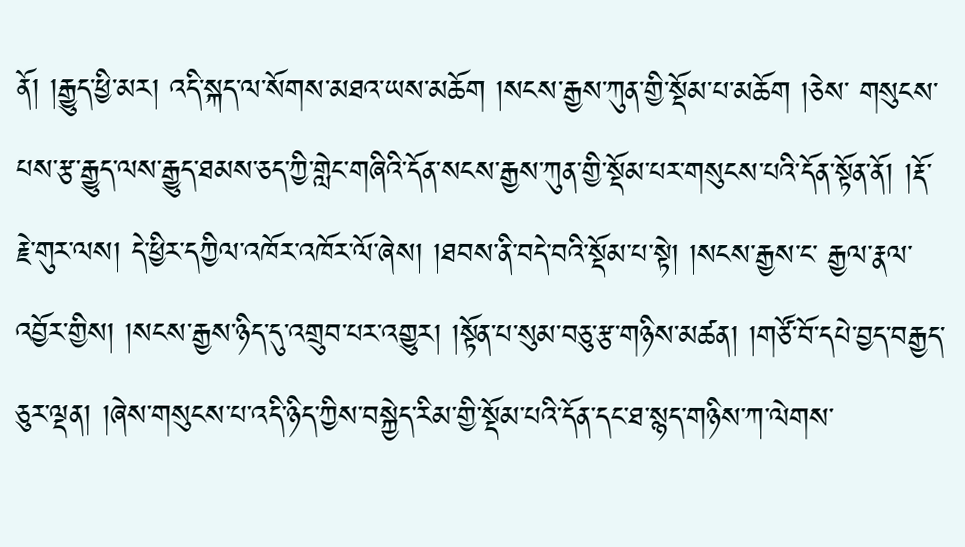ནོ། །རྒྱུད་ཕྱི་མར། འདི་སྐད་ལ་སོགས་མཐའ་ཡས་མཆོག །སངས་རྒྱས་ཀུན་གྱི་སྡོམ་པ་མཆོག །ཅེས་ གསུངས་པས་རྩ་རྒྱུད་ལས་རྒྱུད་ཐམས་ཅད་ཀྱི་གླེང་གཞིའི་དོན་སངས་རྒྱས་ཀུན་གྱི་སྡོམ་པར་གསུངས་པའི་དོན་སྟོན་ནོ། །རྡོ་རྗེ་གུར་ལས། དེ་ཕྱིར་དཀྱིལ་འཁོར་འཁོར་ལོ་ཞེས། །ཐབས་ནི་བདེ་བའི་སྡོམ་པ་སྟེ། །སངས་རྒྱས་ང་ རྒྱལ་རྣལ་འབྱོར་གྱིས། །སངས་རྒྱས་ཉིད་དུ་འགྲུབ་པར་འགྱུར། །སྟོན་པ་སུམ་བཅུ་རྩ་གཉིས་མཚན། །གཙོ་བོ་དཔེ་བྱད་བརྒྱད་ཅུར་ལྡན། །ཞེས་གསུངས་པ་འདི་ཉིད་ཀྱིས་བསྐྱེད་རིམ་གྱི་སྡོམ་པའི་དོན་དང་ཐ་སྙད་གཉིས་ཀ་ལེགས་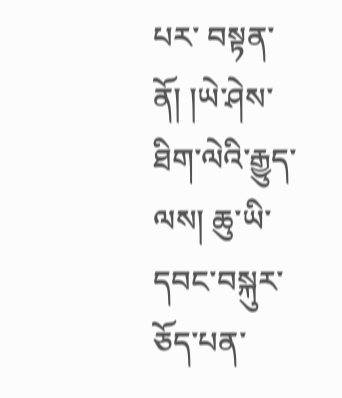པར་ བསྟན་ནོ། །ཡེ་ཤེས་ཐིག་ལེའི་རྒྱུད་ལས། ཆུ་ཡི་དབང་བསྐུར་ཅོད་པན་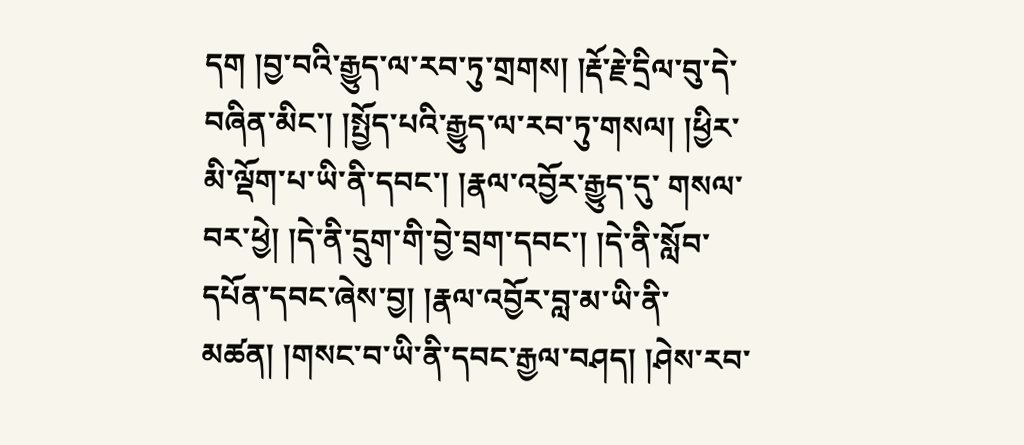དག །བྱ་བའི་རྒྱུད་ལ་རབ་ཏུ་གྲགས། །རྡོ་རྗེ་དྲིལ་བུ་དེ་བཞིན་མིང་། །སྤྱོད་པའི་རྒྱུད་ལ་རབ་ཏུ་གསལ། །ཕྱིར་མི་ལྡོག་པ་ཡི་ནི་དབང་། །རྣལ་འབྱོར་རྒྱུད་དུ་ གསལ་བར་ཕྱེ། །དེ་ནི་དྲུག་གི་བྱེ་བྲག་དབང་། །དེ་ནི་སློབ་དཔོན་དབང་ཞེས་བྱ། །རྣལ་འབྱོར་བླ་མ་ཡི་ནི་མཚན། །གསང་བ་ཡི་ནི་དབང་རྒྱལ་བཤད། །ཤེས་རབ་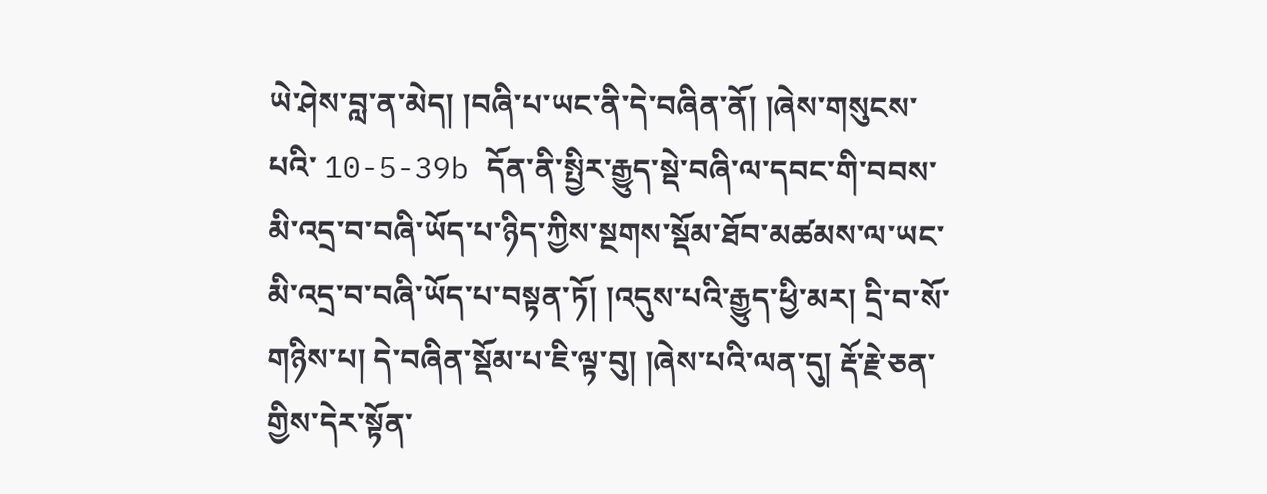ཡེ་ཤེས་བླ་ན་མེད། །བཞི་པ་ཡང་ནི་དེ་བཞིན་ནོ། །ཞེས་གསུངས་པའི་ 10-5-39b དོན་ནི་སྤྱིར་རྒྱུད་སྡེ་བཞི་ལ་དབང་གི་བབས་མི་འདྲ་བ་བཞི་ཡོད་པ་ཉིད་ཀྱིས་སྔགས་སྡོམ་ཐོབ་མཚམས་ལ་ཡང་མི་འདྲ་བ་བཞི་ཡོད་པ་བསྟན་ཏོ། །འདུས་པའི་རྒྱུད་ཕྱི་མར། དྲི་བ་སོ་གཉིས་པ། དེ་བཞིན་སྡོམ་པ་ཇི་ལྟ་བུ། །ཞེས་པའི་ལན་དུ། རྡོ་རྗེ་ཅན་གྱིས་དེར་སྟོན་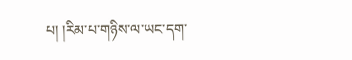པ། །རིམ་པ་གཉིས་ལ་ཡང་དག་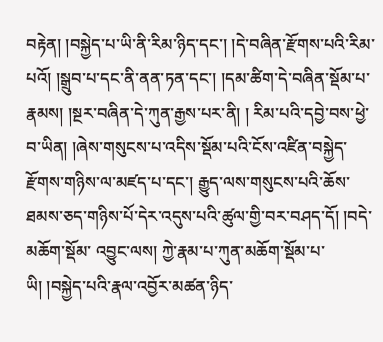བརྟེན། །བསྐྱེད་པ་ཡི་ནི་རིམ་ཉིད་དང་། །དེ་བཞིན་རྫོགས་པའི་རིམ་པའོ། །སྒྲུབ་པ་དང་ནི་ནན་ཏན་དང་། །དམ་ཚིག་དེ་བཞིན་སྡོམ་པ་རྣམས། །སྔར་བཞིན་དེ་ཀུན་རྒྱས་པར་ནི། ། རིམ་པའི་དབྱེ་བས་ཕྱེ་བ་ཡིན། །ཞེས་གསུངས་པ་འདིས་སྡོམ་པའི་ངོས་འཛིན་བསྐྱེད་རྫོགས་གཉིས་ལ་མཛད་པ་དང་། རྒྱུད་ལས་གསུངས་པའི་ཆོས་ཐམས་ཅད་གཉིས་པོ་དེར་འདུས་པའི་ཚུལ་གྱི་བར་བཤད་དོ། །བདེ་མཆོག་སྡོམ་ འབྱུང་ལས། ཀྱེ་རྣམ་པ་ཀུན་མཆོག་སྡོམ་པ་ཡི། །བསྐྱེད་པའི་རྣལ་འབྱོར་མཚན་ཉིད་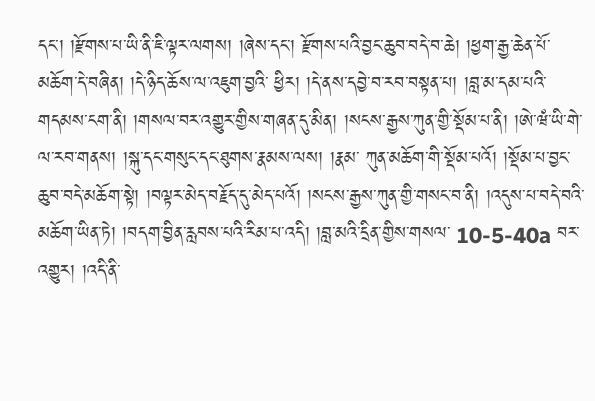དང་། །རྫོགས་པ་ཡི་ནི་ཇི་ལྟར་ལགས། །ཞེས་དང་། རྫོགས་པའི་བྱང་ཆུབ་བདེ་བ་ཆེ། །ཕྱག་རྒྱ་ཆེན་པོ་མཆོག་དེ་བཞིན། །དེ་ཉིད་ཆོས་ལ་འཇུག་བྱའི་ ཕྱིར། །དེ་ནས་དབྱེ་བ་རབ་བསྟན་པ། །བླ་མ་དམ་པའི་གདམས་ངག་ནི། །གསལ་བར་འགྱུར་གྱིས་གཞན་དུ་མིན། །སངས་རྒྱས་ཀུན་གྱི་སྡོམ་པ་ནི། །ཨེ་ཝཾ་ཡི་གེ་ལ་རབ་གནས། །སྐུ་དང་གསུང་དང་ཐུགས་རྣམས་ལས། །རྣམ་ ཀུན་མཆོག་གི་སྡོམ་པའོ། །སྡོམ་པ་བྱང་ཆུབ་བདེ་མཆོག་སྟེ། །བལྟར་མེད་བརྗོད་དུ་མེད་པའོ། །སངས་རྒྱས་ཀུན་གྱི་གསང་བ་ནི། །འདུས་པ་བདེ་བའི་མཆོག་ཡིན་ཏེ། །བདག་བྱིན་རླབས་པའི་རིམ་པ་འདི། །བླ་མའི་དྲིན་གྱིས་གསལ་ 10-5-40a བར་འགྱུར། །འདི་ནི་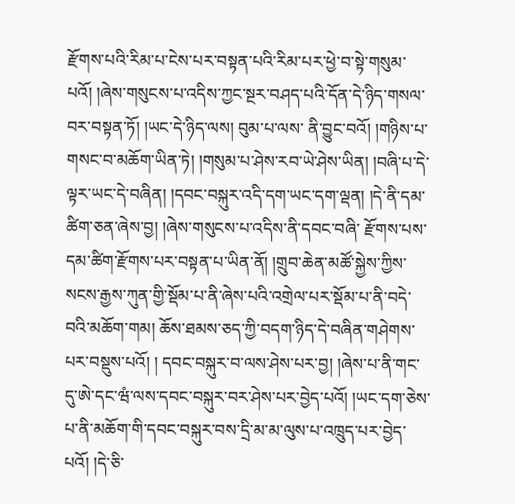རྫོགས་པའི་རིམ་པ་ངེས་པར་བསྟན་པའི་རིམ་པར་ཕྱེ་བ་སྟེ་གསུམ་པའོ། །ཞེས་གསུངས་པ་འདིས་ཀྱང་སྔར་བཤད་པའི་དོན་དེ་ཉིད་གསལ་བར་བསྟན་ཏོ། །ཡང་དེ་ཉིད་ལས། བུམ་པ་ལས་ ནི་བྱུང་བའོ། །གཉིས་པ་གསང་བ་མཆོག་ཡིན་ཏེ། །གསུམ་པ་ཤེས་རབ་ཡེ་ཤེས་ཡིན། །བཞི་པ་དེ་ལྟར་ཡང་དེ་བཞིན། །དབང་བསྐུར་འདི་དག་ཡང་དག་ལྡན། །དེ་ནི་དམ་ཚིག་ཅན་ཞེས་བྱ། །ཞེས་གསུངས་པ་འདིས་ནི་དབང་བཞི་ རྫོགས་པས་དམ་ཚིག་རྫོགས་པར་བསྟན་པ་ཡིན་ནོ། །གྲུབ་ཆེན་མཚོ་སྐྱེས་ཀྱིས་སངས་རྒྱས་ཀུན་གྱི་སྡོམ་པ་ནི་ཞེས་པའི་འགྲེལ་པར་སྡོམ་པ་ནི་བདེ་བའི་མཆོག་གམ། ཆོས་ཐམས་ཅད་ཀྱི་བདག་ཉིད་དེ་བཞིན་གཤེགས་པར་བསྡུས་པའོ། ། དབང་བསྐུར་བ་ལས་ཤེས་པར་བྱ། །ཞེས་པ་ནི་གང་དུ་ཨེ་དང་ཝཾ་ལས་དབང་བསྐུར་བར་ཤེས་པར་བྱེད་པའོ། །ཡང་དག་ཅེས་པ་ནི་མཆོག་གི་དབང་བསྐུར་བས་དྲི་མ་མ་ལུས་པ་འཁྲུད་པར་བྱེད་པའོ། །དེ་ཅི་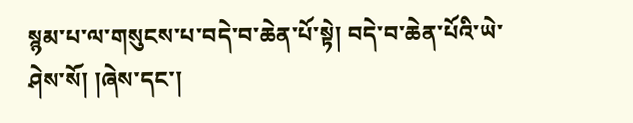སྙམ་པ་ལ་གསུངས་པ་བདེ་བ་ཆེན་པོ་སྟེ། བདེ་བ་ཆེན་པོའི་ཡེ་ཤེས་སོ། །ཞེས་དང་།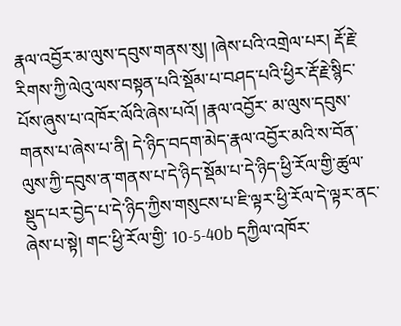རྣལ་འབྱོར་མ་ལུས་དབུས་གནས་སུ། །ཞེས་པའི་འགྲེལ་པར། རྡོ་རྗེ་རིགས་ཀྱི་ལེའུ་ལས་བསྟན་པའི་སྡོམ་པ་བཤད་པའི་ཕྱིར་རྡོ་རྗེ་སྙིང་པོས་ཞུས་པ་འཁོར་ལོའི་ཞེས་པའོ། །རྣལ་འབྱོར་ མ་ལུས་དབུས་གནས་པ་ཞེས་པ་ནི། དེ་ཉིད་བདག་མེད་རྣལ་འབྱོར་མའི་ས་བོན་ལུས་ཀྱི་དབུས་ན་གནས་པ་དེ་ཉིད་སྡོམ་པ་དེ་ཉིད་ཕྱི་རོལ་གྱི་ཚུལ་སྡུད་པར་བྱེད་པ་དེ་ཉིད་ཀྱིས་གསུངས་པ་ཇི་ལྟར་ཕྱི་རོལ་དེ་ལྟར་ནང་ཞེས་པ་སྟེ། གང་ཕྱི་རོལ་གྱི་ 10-5-40b དཀྱིལ་འཁོར་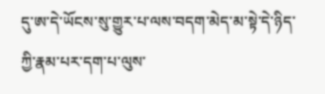དུ་ཨ་དེ་ཡོངས་སུ་གྱུར་པ་ལས་བདག་མེད་མ་སྟེ་དེ་ཉིད་ཀྱི་རྣམ་པར་དག་པ་ལུས་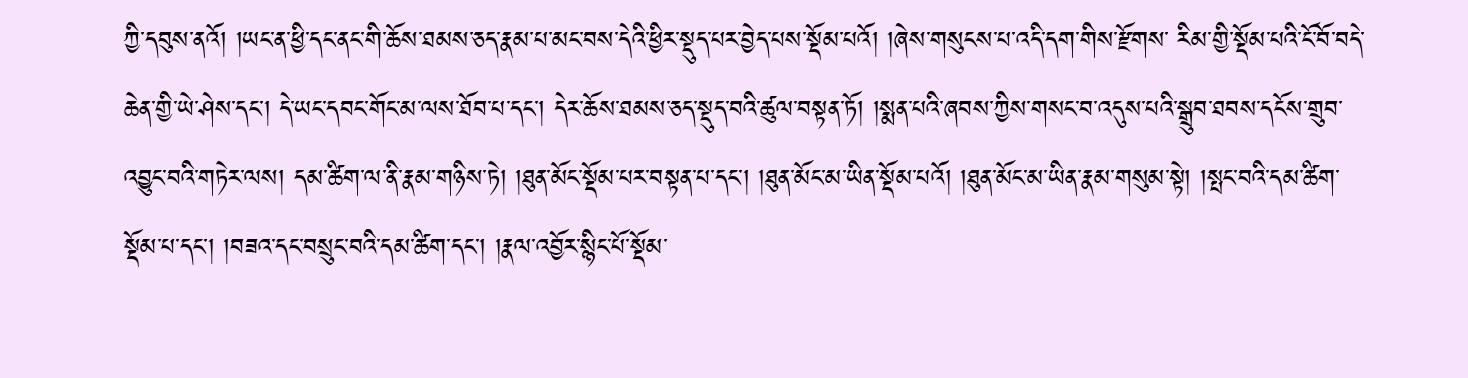ཀྱི་དབུས་ནའོ། །ཡང་ན་ཕྱི་དང་ནང་གི་ཆོས་ཐམས་ཅད་རྣམ་པ་མང་བས་དེའི་ཕྱིར་སྡུད་པར་བྱེད་པས་སྡོམ་པའོ། །ཞེས་གསུངས་པ་འདི་དག་གིས་རྫོགས་ རིམ་གྱི་སྡོམ་པའི་ངོ་བོ་བདེ་ཆེན་གྱི་ཡེ་ཤེས་དང་། དེ་ཡང་དབང་གོང་མ་ལས་ཐོབ་པ་དང་། དེར་ཆོས་ཐམས་ཅད་སྡུད་བའི་ཚུལ་བསྟན་ཏོ། །སྨན་པའི་ཞབས་ཀྱིས་གསང་བ་འདུས་པའི་སྒྲུབ་ཐབས་དངོས་གྲུབ་འབྱུང་བའི་གཏེར་ལས། དམ་ཚིག་ལ་ནི་རྣམ་གཉིས་ཏེ། །ཐུན་མོང་སྡོམ་པར་བསྟན་པ་དང་། །ཐུན་མོང་མ་ཡིན་སྡོམ་པའོ། །ཐུན་མོང་མ་ཡིན་རྣམ་གསུམ་སྟེ། །སྤང་བའི་དམ་ཚིག་སྡོམ་པ་དང་། །བཟའ་དང་བསྲུང་བའི་དམ་ཚིག་དང་། །རྣལ་འབྱོར་སྙིང་པོ་སྡོམ་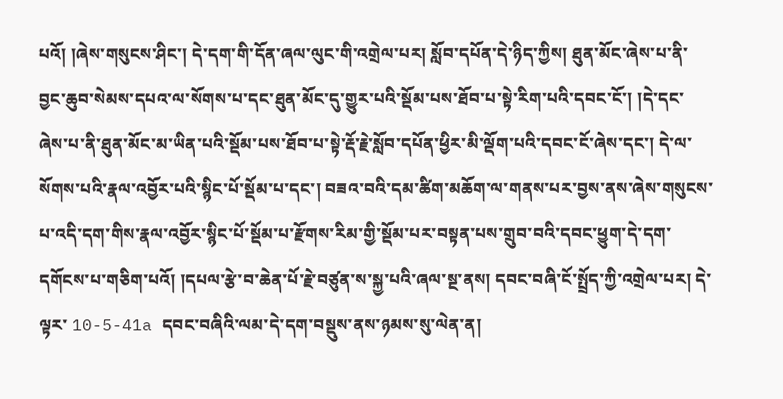པའོ། །ཞེས་གསུངས་ཤིང་། དེ་དག་གི་དོན་ཞལ་ལུང་གི་འགྲེལ་པར། སློབ་དཔོན་དེ་ཉིད་ཀྱིས། ཐུན་མོང་ཞེས་པ་ནི་བྱང་ཆུབ་སེམས་དཔའ་ལ་སོགས་པ་དང་ཐུན་མོང་དུ་གྱུར་པའི་སྡོམ་པས་ཐོབ་པ་སྟེ་རིག་པའི་དབང་ངོ་། །དེ་དང་ ཞེས་པ་ནི་ཐུན་མོང་མ་ཡིན་པའི་སྡོམ་པས་ཐོབ་པ་སྟེ་རྡོ་རྗེ་སློབ་དཔོན་ཕྱིར་མི་ལྡོག་པའི་དབང་ངོ་ཞེས་དང་། དེ་ལ་སོགས་པའི་རྣལ་འབྱོར་པའི་སྙིང་པོ་སྡོམ་པ་དང་། བཟའ་བའི་དམ་ཚིག་མཆོག་ལ་གནས་པར་བྱས་ནས་ཞེས་གསུངས་ པ་འདི་དག་གིས་རྣལ་འབྱོར་སྙིང་པོ་སྡོམ་པ་རྫོགས་རིམ་གྱི་སྡོམ་པར་བསྟན་པས་གྲུབ་བའི་དབང་ཕྱུག་དེ་དག་དགོངས་པ་གཅིག་པའོ། །དཔལ་རྩེ་བ་ཆེན་པོ་རྗེ་བཙུན་ས་སྐྱ་པའི་ཞལ་སྔ་ནས། དབང་བཞི་ངོ་སྤྲོད་ཀྱི་འགྲེལ་པར། དེ་ལྟར་ 10-5-41a དབང་བཞིའི་ལམ་དེ་དག་བསྡུས་ནས་ཉམས་སུ་ལེན་ན།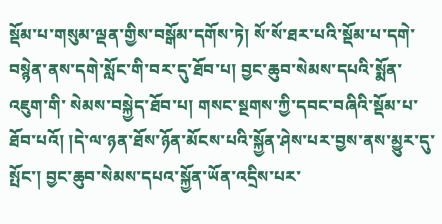སྡོམ་པ་གསུམ་ལྡན་གྱིས་བསྒོམ་དགོས་ཏེ། སོ་སོ་ཐར་པའི་སྡོམ་པ་དགེ་བསྙེན་ནས་དགེ་སློང་གི་བར་དུ་ཐོབ་པ། བྱང་ཆུབ་སེམས་དཔའི་སྨོན་འཇུག་གི་ སེམས་བསྐྱེད་ཐོབ་པ། གསང་སྔགས་ཀྱི་དབང་བཞིའི་སྡོམ་པ་ཐོབ་པའོ། །དེ་ལ་ཉན་ཐོས་ཉོན་མོངས་པའི་སྐྱོན་ཤེས་པར་བྱས་ནས་མྱུར་དུ་སྤོང་། བྱང་ཆུབ་སེམས་དཔའ་སྐྱོན་ཡོན་འདྲིས་པར་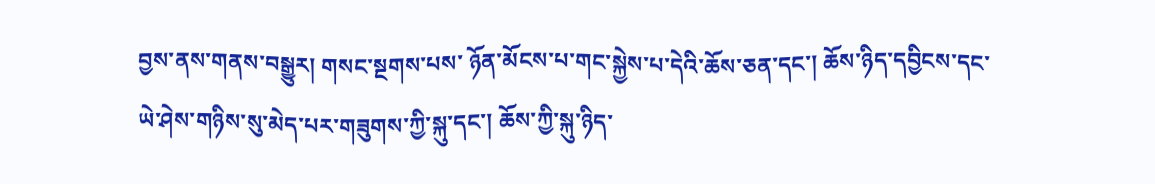བྱས་ནས་གནས་བསྒྱུར། གསང་སྔགས་པས་ ཉོན་མོངས་པ་གང་སྐྱེས་པ་དེའི་ཆོས་ཅན་དང་། ཆོས་ཉིད་དབྱིངས་དང་ཡེ་ཤེས་གཉིས་སུ་མེད་པར་གཟུགས་ཀྱི་སྐུ་དང་། ཆོས་ཀྱི་སྐུ་ཉིད་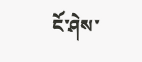ངོ་ཤེས་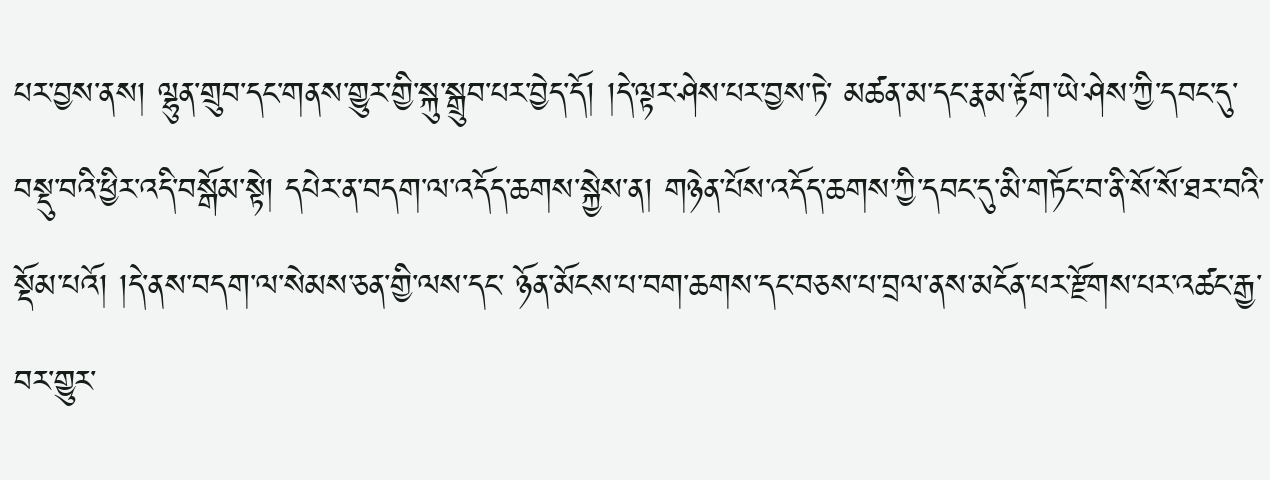པར་བྱས་ནས། ལྷུན་གྲུབ་དང་གནས་གྱུར་གྱི་སྐུ་སྒྲུབ་པར་བྱེད་དོ། །དེ་ལྟར་ཤེས་པར་བྱས་ཏེ་ མཚན་མ་དང་རྣམ་རྟོག་ཡེ་ཤེས་ཀྱི་དབང་དུ་བསྡུ་བའི་ཕྱིར་འདི་བསྒོམ་སྟེ། དཔེར་ན་བདག་ལ་འདོད་ཆགས་སྐྱེས་ན། གཉེན་པོས་འདོད་ཆགས་ཀྱི་དབང་དུ་མི་གཏོང་བ་ནི་སོ་སོ་ཐར་བའི་སྡོམ་པའོ། །དེ་ནས་བདག་ལ་སེམས་ཅན་གྱི་ལས་དང་ ཉོན་མོངས་པ་བག་ཆགས་དང་བཅས་པ་བྲལ་ནས་མངོན་པར་རྫོགས་པར་འཚང་རྒྱ་བར་གྱུར་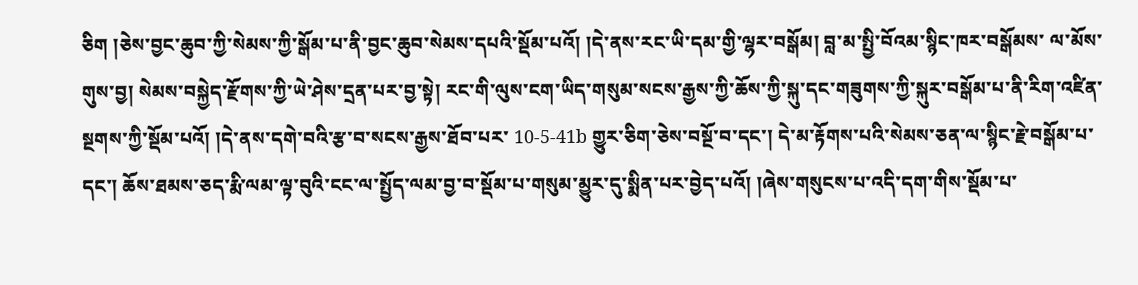ཅིག །ཅེས་བྱང་ཆུབ་ཀྱི་སེམས་ཀྱི་སྒོམ་པ་ནི་བྱང་ཆུབ་སེམས་དཔའི་སྡོམ་པའོ། །དེ་ནས་རང་ཡི་དམ་གྱི་ལྷར་བསྒོམ། བླ་མ་སྤྱི་བོའམ་སྙིང་ཁར་བསྒོམས་ ལ་མོས་གུས་བྱ། སེམས་བསྐྱེད་རྫོགས་ཀྱི་ཡེ་ཤེས་དྲན་པར་བྱ་སྟེ། རང་གི་ལུས་ངག་ཡིད་གསུམ་སངས་རྒྱས་ཀྱི་ཆོས་ཀྱི་སྐུ་དང་གཟུགས་ཀྱི་སྐུར་བསྒོམ་པ་ནི་རིག་འཛིན་སྔགས་ཀྱི་སྡོམ་པའོ། །དེ་ནས་དགེ་བའི་རྩ་བ་སངས་རྒྱས་ཐོབ་པར་ 10-5-41b གྱུར་ཅིག་ཅེས་བསྔོ་བ་དང་། དེ་མ་རྟོགས་པའི་སེམས་ཅན་ལ་སྙིང་རྗེ་བསྒོམ་པ་དང་། ཆོས་ཐམས་ཅད་རྨི་ལམ་ལྟ་བུའི་ངང་ལ་སྤྱོད་ལམ་བྱ་བ་སྡོམ་པ་གསུམ་མྱུར་དུ་སྨིན་པར་བྱེད་པའོ། །ཞེས་གསུངས་པ་འདི་དག་གིས་སྡོམ་པ་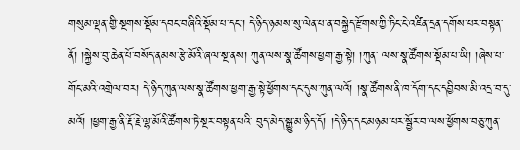གསུམ་ལྡན་གྱི་སྔགས་སྡོམ་དབང་བཞིའི་སྡོམ་པ་དང་། དེ་ཉིད་ཉམས་སུ་ལེན་པ་ན་བསྐྱེད་རྫོགས་ཀྱི་ཏིང་ངེ་འཛིན་དྲན་དགོས་པར་བསྟན་ནོ། །སྐྱེས་བུ་ཆེན་པོ་བསོད་ནམས་རྩེ་མོའི་ཞལ་སྔ་ནས། ཀུན་ལས་སྣ་ཚོགས་ཕྱག་རྒྱ་སྟེ། །ཀུན་ ལས་སྣ་ཚོགས་སྡོམ་པ་ཡི། །ཞེས་པ་གོང་མའི་འགྲེལ་བར། དེ་ཉིད་ཀུན་ལས་སྣ་ཚོགས་ཕྱག་རྒྱ་སྟེ་ཕྱོགས་དང་དུས་ཀུན་ལའོ། །སྣ་ཚོགས་ནི་ཁ་དོག་དང་དབྱིབས་མི་འདྲ་བ་དུ་མའོ། །ཕྱག་རྒྱ་ནི་རྡོ་རྗེ་ལྷ་མོའི་ཚོགས་ཏེ་སྔར་བསྟན་པའི་ བུད་མེད་སྒྱུ་མ་ཉིད་དོ། །དེ་ཉིད་དང་མཉམ་པར་སྦྱོར་བ་ལས་ཕྱོགས་བཅུ་ཀུན་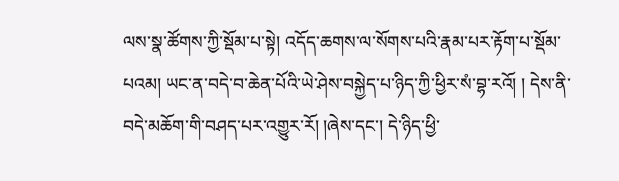ལས་སྣ་ཚོགས་ཀྱི་སྡོམ་པ་སྟེ། འདོད་ཆགས་ལ་སོགས་པའི་རྣམ་པར་རྟོག་པ་སྡོམ་པའམ། ཡང་ན་བདེ་བ་ཆེན་པོའི་ཡེ་ཤེས་བསྐྱེད་པ་ཉིད་ཀྱི་ཕྱིར་སཾ་བྷ་རའོ། ། དེས་ནི་བདེ་མཆོག་གི་བཤད་པར་འགྱུར་རོ། །ཞེས་དང་། དེ་ཉིད་ཕྱི་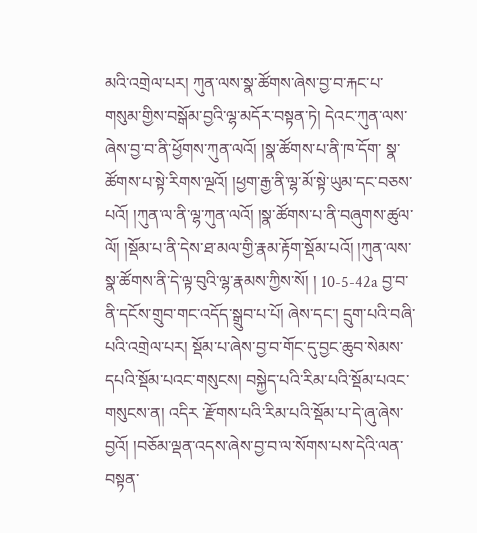མའི་འགྲེལ་པར། ཀུན་ལས་སྣ་ཚོགས་ཞེས་བྱ་བ་རྐང་པ་གསུམ་གྱིས་བསྒོམ་བྱའི་ལྷ་མདོར་བསྟན་ཏེ། དེའང་ཀུན་ལས་ཞེས་བྱ་བ་ནི་ཕྱོགས་ཀུན་ལའོ། །སྣ་ཚོགས་པ་ནི་ཁ་དོག་ སྣ་ཚོགས་པ་སྟེ་རིགས་ལྔའོ། །ཕྱག་རྒྱ་ནི་ལྷ་མོ་སྟེ་ཡུམ་དང་བཅས་པའོ། །ཀུན་ལ་ནི་ལྷ་ཀུན་ལའོ། །སྣ་ཚོགས་པ་ནི་བཞུགས་ཚུལ་ལོ། །སྡོམ་པ་ནི་དེས་ཐ་མལ་གྱི་རྣམ་རྟོག་སྡོམ་པའོ། །ཀུན་ལས་སྣ་ཚོགས་ནི་དེ་ལྟ་བུའི་ལྷ་རྣམས་ཀྱིས་སོ། ། 10-5-42a བྱ་བ་ནི་དངོས་གྲུབ་གང་འདོད་སྒྲུབ་པ་པོ། ཞེས་དང་། དྲུག་པའི་བཞི་པའི་འགྲེལ་པར། སྡོམ་པ་ཞེས་བྱ་བ་གོང་དུ་བྱང་ཆུབ་སེམས་དཔའི་སྡོམ་པའང་གསུངས། བསྐྱེད་པའི་རིམ་པའི་སྡོམ་པའང་གསུངས་ན། འདིར ་རྫོགས་པའི་རིམ་པའི་སྡོམ་པ་དེ་ཞུ་ཞེས་བྱའོ། །བཅོམ་ལྡན་འདས་ཞེས་བྱ་བ་ལ་སོགས་པས་དེའི་ལན་བསྟན་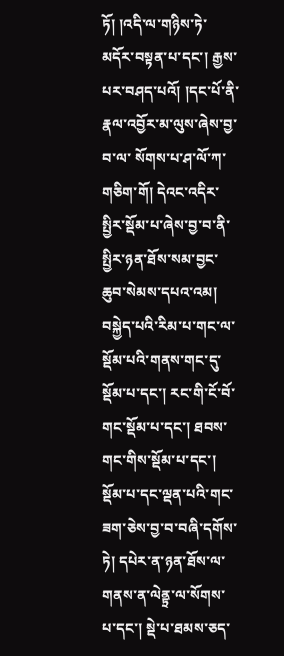ཏོ། །འདི་ལ་གཉིས་ཏེ་མདོར་བསྟན་པ་དང་། རྒྱས་པར་བཤད་པའོ། །དང་པོ་ནི་རྣལ་འབྱོར་མ་ལུས་ཞེས་བྱ་བ་ལ་ སོགས་པ་ཤ་ལོ་ཀ་གཅིག་གོ། དེའང་འདིར་སྤྱིར་སྡོམ་པ་ཞེས་བྱ་བ་ནི་སྤྱིར་ཉན་ཐོས་སམ་བྱང་ཆུབ་སེམས་དཔའ་འམ། བསྐྱེད་པའི་རིམ་པ་གང་ལ་སྡོམ་པའི་གནས་གང་དུ་སྡོམ་པ་དང་། རང་གི་ངོ་བོ་གང་སྡོམ་པ་དང་། ཐབས་ གང་གིས་སྡོམ་པ་དང་། སྡོམ་པ་དང་ལྡན་པའི་གང་ཟག་ཅེས་བྱ་བ་བཞི་དགོས་ཏེ། དཔེར་ན་ཉན་ཐོས་ལ་གནས་ན་ལེནྟྲ་ལ་སོགས་པ་དང་། སྡེ་པ་ཐམས་ཅད་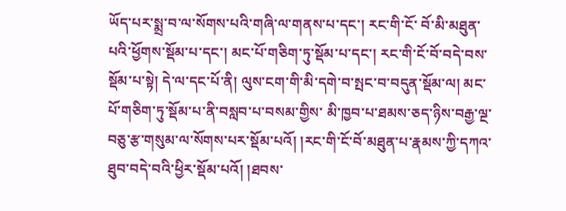ཡོད་པར་སྨྲ་བ་ལ་སོགས་པའི་གཞི་ལ་གནས་པ་དང་། རང་གི་ངོ་ བོ་མི་མཐུན་པའི་ཕྱོགས་སྡོམ་པ་དང་། མང་པོ་གཅིག་ཏུ་སྡོམ་པ་དང་། རང་གི་ངོ་བོ་བདེ་བས་སྡོམ་པ་སྟེ། དེ་ལ་དང་པོ་ནི། ལུས་ངག་གི་མི་དགེ་བ་སྤང་བ་བདུན་སྡོམ་ལ། མང་པོ་གཅིག་ཏུ་སྡོམ་པ་ནི་བསླབ་པ་བསམ་གྱིས་ མི་ཁྱབ་པ་ཐམས་ཅད་ཉིས་བརྒྱ་ལྔ་བཅུ་རྩ་གསུམ་ལ་སོགས་པར་སྡོམ་པའོ། །རང་གི་ངོ་བོ་མཐུན་པ་རྣམས་ཀྱི་དཀའ་ཐུབ་བདེ་བའི་ཕྱིར་སྡོམ་པའོ། །ཐབས་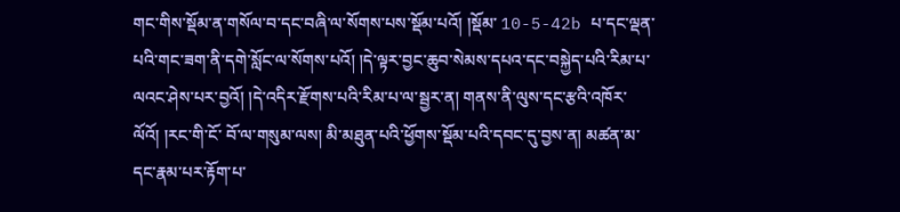གང་གིས་སྡོམ་ན་གསོལ་བ་དང་བཞི་ལ་སོགས་པས་སྡོམ་པའོ། །སྡོམ་ 10-5-42b པ་དང་ལྡན་པའི་གང་ཟག་ནི་དགེ་སློང་ལ་སོགས་པའོ། །དེ་ལྟར་བྱང་ཆུབ་སེམས་དཔའ་དང་བསྐྱེད་པའི་རིམ་པ་ལའང་ཤེས་པར་བྱའོ། །དེ་འདིར་རྫོགས་པའི་རིམ་པ་ལ་སྦྱར་ན། གནས་ནི་ལུས་དང་རྩའི་འཁོར་ལོའོ། །རང་གི་ངོ་ བོ་ལ་གསུམ་ལས། མི་མཐུན་པའི་ཕྱོགས་སྡོམ་པའི་དབང་དུ་བྱས་ན། མཚན་མ་དང་རྣམ་པར་རྟོག་པ་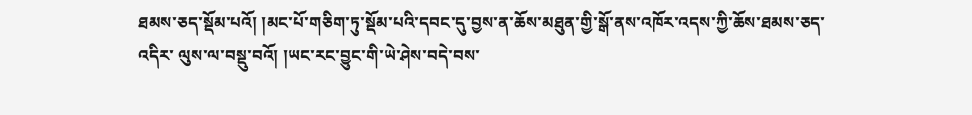ཐམས་ཅད་སྡོམ་པའོ། །མང་པོ་གཅིག་ཏུ་སྡོམ་པའི་དབང་དུ་བྱས་ན་ཆོས་མཐུན་གྱི་སྒོ་ནས་འཁོར་འདས་ཀྱི་ཆོས་ཐམས་ཅད་འདིར་ ལུས་ལ་བསྡུ་བའོ། །ཡང་རང་བྱུང་གི་ཡེ་ཤེས་བདེ་བས་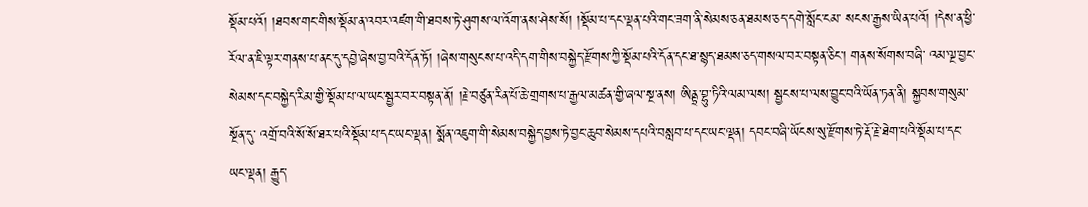སྡོམ་པའོ། །ཐབས་གང་གིས་སྡོམ་ན་འབར་འཛག་གི་ཐབས་ཏེ་ཤུགས་ལ་འོག་ནས་ཤེས་སོ། །སྡོམ་པ་དང་ལྡན་པའི་གང་ཟག་ནི་སེམས་ཅན་ཐམས་ཅད་དགེ་སློང་ངམ་ སངས་རྒྱས་ཡིན་པའོ། །དེས་ན་ཕྱི་རོལ་ན་ཇི་ལྟར་གནས་པ་ནང་དུ་དབྱེ་ཞེས་བྱ་བའི་དོན་ཏོ། །ཞེས་གསུངས་པ་འདི་དག་གིས་བསྐྱེད་རྫོགས་ཀྱི་སྡོམ་པའི་དོན་དང་ཐ་སྙད་ཐམས་ཅད་གསལ་བར་བསྟན་ཅིང་། གནས་སོགས་བཞི་ འམ་ལྔ་བྱང་སེམས་དང་བསྐྱེད་རིམ་གྱི་སྡོམ་པ་ལ་ཡང་སྦྱར་བར་བསྟན་ནོ། །རྗེ་བཙུན་རིན་པོ་ཆེ་གྲགས་པ་རྒྱལ་མཚན་གྱི་ཞལ་སྔ་ནས། ཨིནྟྲ་བྷུ་ཏིའི་ལམ་ལས། སྦྱངས་པ་ལས་བྱུང་བའི་ཡོན་ཏན་ནི། སྐྱབས་གསུམ་སྔོན་དུ་ འགྲོ་བའི་སོ་སོ་ཐར་པའི་སྡོམ་པ་དང་ཡང་ལྡན། སྨོན་འཇུག་གི་སེམས་བསྐྱེད་བྱས་ཏེ་བྱང་ཆུབ་སེམས་དཔའི་བསླབ་པ་དང་ཡང་ལྡན། དབང་བཞི་ཡོངས་སུ་རྫོགས་ཏེ་རྡོ་རྗེ་ཐེག་པའི་སྡོམ་པ་དང་ཡང་ལྡན། རྒྱུད་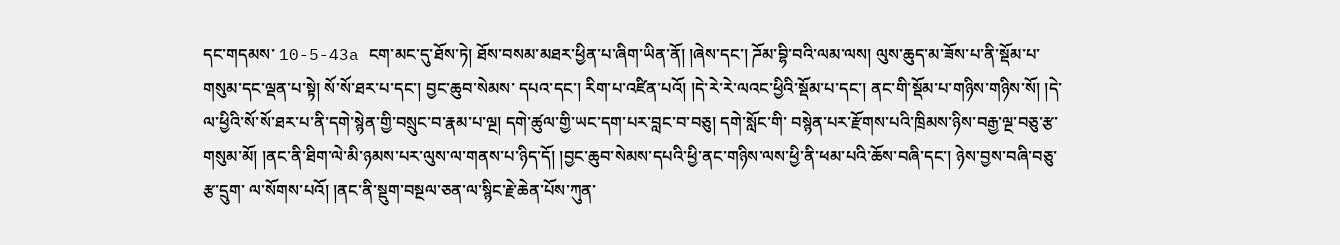དང་གདམས་ 10-5-43a ངག་མང་དུ་ཐོས་ཏེ། ཐོས་བསམ་མཐར་ཕྱིན་པ་ཞིག་ཡིན་ནོ། །ཞེས་དང་། ཌོམ་བྷི་བའི་ལམ་ལས། ལུས་ཆུད་མ་ཟོས་པ་ནི་སྡོམ་པ་གསུམ་དང་ལྡན་པ་སྟེ། སོ་སོ་ཐར་པ་དང་། བྱང་ཆུབ་སེམས་ དཔའ་དང་། རིག་པ་འཛིན་པའོ། །དེ་རེ་རེ་ལའང་ཕྱིའི་སྡོམ་པ་དང་། ནང་གི་སྡོམ་པ་གཉིས་གཉིས་སོ། །དེ་ལ་ཕྱིའི་སོ་སོ་ཐར་པ་ནི་དགེ་སྙེན་གྱི་བསྲུང་བ་རྣམ་པ་ལྔ། དགེ་ཚུལ་གྱི་ཡང་དག་པར་བླང་བ་བཅུ། དགེ་སློང་གི་ བསྙེན་པར་རྫོགས་པའི་ཁྲིམས་ཉིས་བརྒྱ་ལྔ་བཅུ་རྩ་གསུམ་མོ། །ནང་ནི་ཐིག་ལེ་མི་ཉམས་པར་ལུས་ལ་གནས་པ་ཉིད་དོ། །བྱང་ཆུབ་སེམས་དཔའི་ཕྱི་ནང་གཉིས་ལས་ཕྱི་ནི་ཕམ་པའི་ཆོས་བཞི་དང་། ཉེས་བྱས་བཞི་བཅུ་རྩ་དྲུག་ ལ་སོགས་པའོ། །ནང་ནི་སྡུག་བསྔལ་ཅན་ལ་སྙིང་རྗེ་ཆེན་པོས་ཀུན་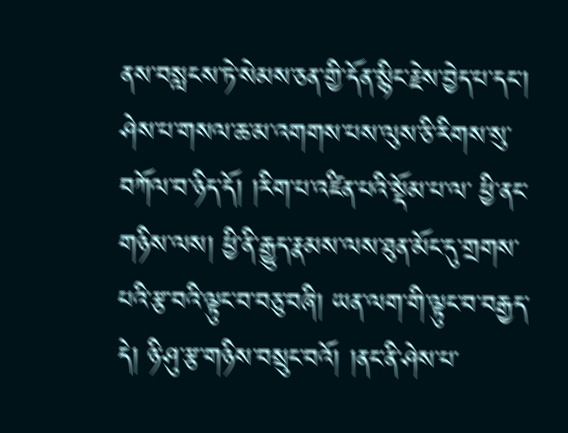ནས་བསླངས་ཏེ་སེམས་ཅན་གྱི་དོན་སྙིང་རྗེས་བྱེད་པ་དང་། ཤེས་པ་གསལ་ཆ་མ་འགགས་པས་ལུས་ཅི་རིགས་སུ་བཀོལ་བ་ཉིད་དོ། །རིག་པ་འཛིན་པའི་སྡོམ་པ་ལ་ ཕྱི་ནང་གཉིས་ལས། ཕྱི་ནི་རྒྱུད་རྣམས་ལས་ཐུན་མོང་དུ་གྲགས་པའི་རྩ་བའི་ལྟུང་བ་བཅུ་བཞི། ཡན་ལག་གི་ལྟུང་བ་བརྒྱད་དེ། ཉི་ཤུ་རྩ་གཉིས་བསྲུང་བའོ། །ནང་ནི་ཤེས་པ་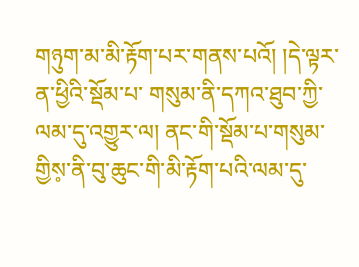གཉུག་མ་མི་རྟོག་པར་གནས་པའོ། །དེ་ལྟར་ན་ཕྱིའི་སྡོམ་པ་ གསུམ་ནི་དཀའ་ཐུབ་ཀྱི་ལམ་དུ་འགྱུར་ལ། ནང་གི་སྡོམ་པ་གསུམ་གྱིས༷་ནི་བུ་ཆུང་གི་མི་རྟོག་པའི་ལམ་དུ་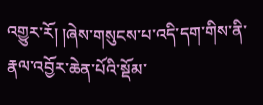འགྱུར་རོ། །ཞེས་གསུངས་པ་འདི་དག་གིས་ནི་རྣལ་འབྱོར་ཆེན་པོའི་སྡོམ་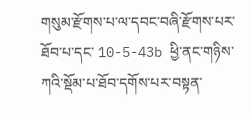གསུམ་རྫོགས་པ་ལ་དབང་བཞི་རྫོགས་པར་ཐོབ་པ་དང་ 10-5-43b ཕྱི་ནང་གཉིས་ཀའི་སྡོམ་པ་ཐོབ་དགོས་པར་བསྟན་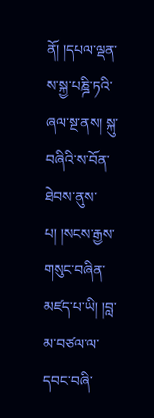ནོ། །དཔལ་ལྡན་ས་སྐྱ་པཎྜི་ཏའི་ཞལ་སྔ་ནས། སྐུ་བཞིའི་ས་བོན་ཐེབས་ནུས་པ། །སངས་རྒྱས་གསུང་བཞིན་མཛད་པ་ཡི། །བླ་མ་བཙལ་ལ་དབང་བཞི་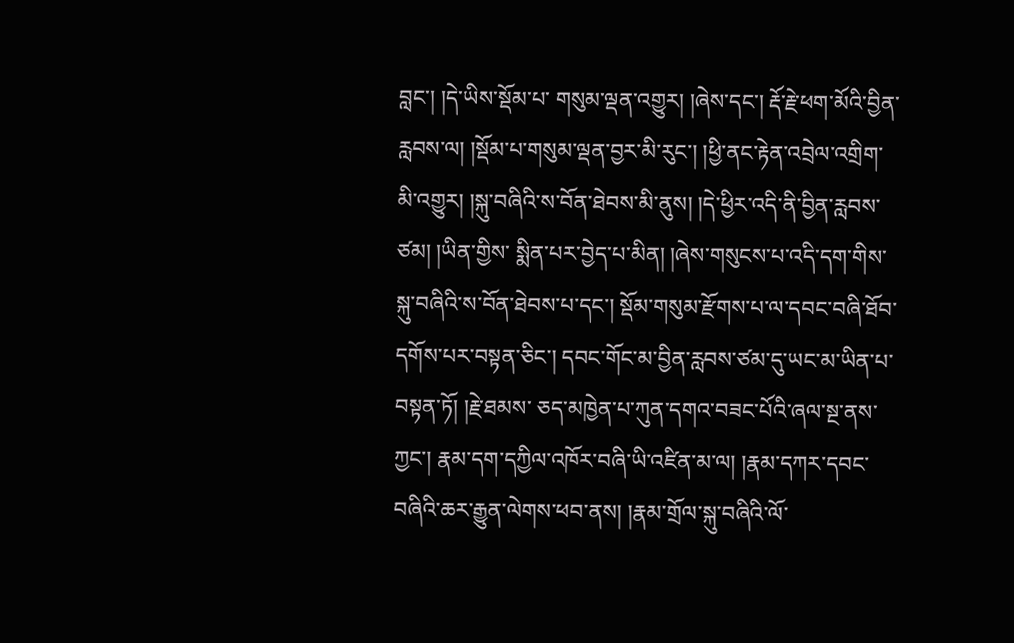བླང་། །དེ་ཡིས་སྡོམ་པ་ གསུམ་ལྡན་འགྱུར། །ཞེས་དང་། རྡོ་རྗེ་ཕག་མོའི་བྱིན་རླབས་ལ། །སྡོམ་པ་གསུམ་ལྡན་བྱར་མི་རུང་། །ཕྱི་ནང་རྟེན་འབྲེལ་འགྲིག་མི་འགྱུར། །སྐུ་བཞིའི་ས་བོན་ཐེབས་མི་ནུས། །དེ་ཕྱིར་འདི་ནི་བྱིན་རླབས་ཙམ། །ཡིན་གྱིས་ སྨིན་པར་བྱེད་པ་མིན། །ཞེས་གསུངས་པ་འདི་དག་གིས་སྐུ་བཞིའི་ས་བོན་ཐེབས་པ་དང་། སྡོམ་གསུམ་རྫོགས་པ་ལ་དབང་བཞི་ཐོབ་དགོས་པར་བསྟན་ཅིང་། དབང་གོང་མ་བྱིན་རླབས་ཙམ་དུ་ཡང་མ་ཡིན་པ་བསྟན་ཏོ། །རྗེ་ཐམས་ ཅད་མཁྱེན་པ་ཀུན་དགའ་བཟང་པོའི་ཞལ་སྔ་ནས་ཀྱང་། རྣམ་དག་དཀྱིལ་འཁོར་བཞི་ཡི་འཛིན་མ་ལ། །རྣམ་དཀར་དབང་བཞིའི་ཆར་རྒྱུན་ལེགས་ཕབ་ནས། །རྣམ་གྲོལ་སྐུ་བཞིའི་ལོ་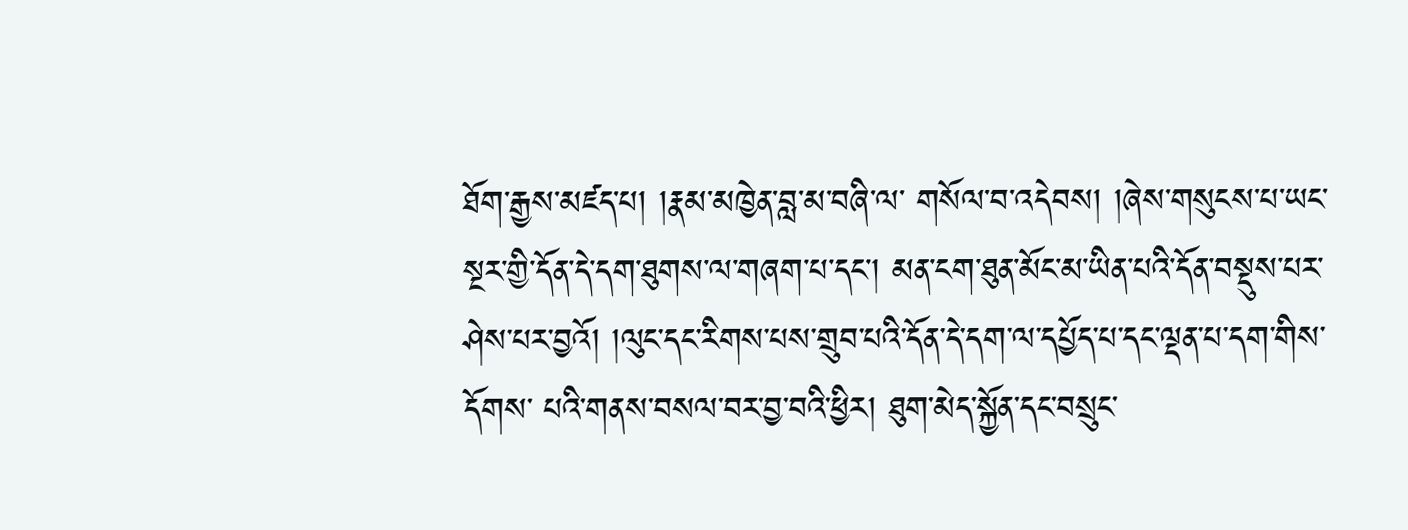ཐོག་རྒྱས་མཛད་པ། །རྣམ་མཁྱེན་བླ་མ་བཞི་ལ་ གསོལ་བ་འདེབས། །ཞེས་གསུངས་པ་ཡང་སྔར་གྱི་དོན་དེ་དག་ཐུགས་ལ་གཞག་པ་དང་། མན་ངག་ཐུན་མོང་མ་ཡིན་པའི་དོན་བསྡུས་པར་ཤེས་པར་བྱའོ། །ལུང་དང་རིགས་པས་གྲུབ་པའི་དོན་དེ་དག་ལ་དཔྱོད་པ་དང་ལྡན་པ་དག་གིས་དོགས་ པའི་གནས་བསལ་བར་བྱ་བའི་ཕྱིར། ཐུག་མེད་སྐྱོན་དང་བསྲུང་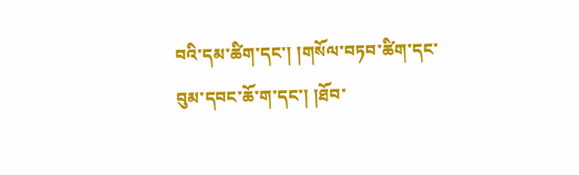བའི་དམ་ཚིག་དང་། །གསོལ་བཏབ་ཚིག་དང་བུམ་དབང་ཆོ་ག་དང་། །ཐོབ་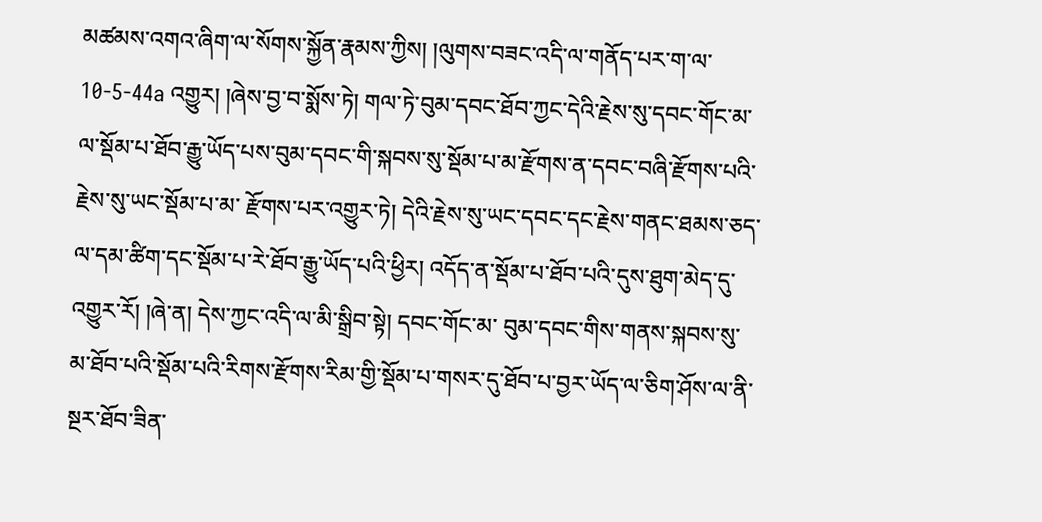མཚམས་འགའ་ཞིག་ལ་སོགས་སྐྱོན་རྣམས་ཀྱིས། །ལུགས་བཟང་འདི་ལ་གནོད་པར་ག་ལ་ 10-5-44a འགྱུར། །ཞེས་བྱ་བ་སྨོས་ཏེ། གལ་ཏེ་བུམ་དབང་ཐོབ་ཀྱང་དེའི་རྗེས་སུ་དབང་གོང་མ་ལ་སྡོམ་པ་ཐོབ་རྒྱུ་ཡོད་པས་བུམ་དབང་གི་སྐབས་སུ་སྡོམ་པ་མ་རྫོགས་ན་དབང་བཞི་རྫོགས་པའི་རྗེས་སུ་ཡང་སྡོམ་པ་མ་ རྫོགས་པར་འགྱུར་ཏེ། དེའི་རྗེས་སུ་ཡང་དབང་དང་རྗེས་གནང་ཐམས་ཅད་ལ་དམ་ཚིག་དང་སྡོམ་པ་རེ་ཐོབ་རྒྱུ་ཡོད་པའི་ཕྱིར། འདོད་ན་སྡོམ་པ་ཐོབ་པའི་དུས་ཐུག་མེད་དུ་འགྱུར་རོ། །ཞེ་ན། དེས་ཀྱང་འདི་ལ་མི་སྒྲིབ་སྟེ། དབང་གོང་མ་ བུམ་དབང་གིས་གནས་སྐབས་སུ་མ་ཐོབ་པའི་སྡོམ་པའི་རིགས་རྫོགས་རིམ་གྱི་སྡོམ་པ་གསར་དུ་ཐོབ་པ་བྱར་ཡོད་ལ་ཅིག་ཤོས་ལ་ནི་སྔར་ཐོབ་ཟིན་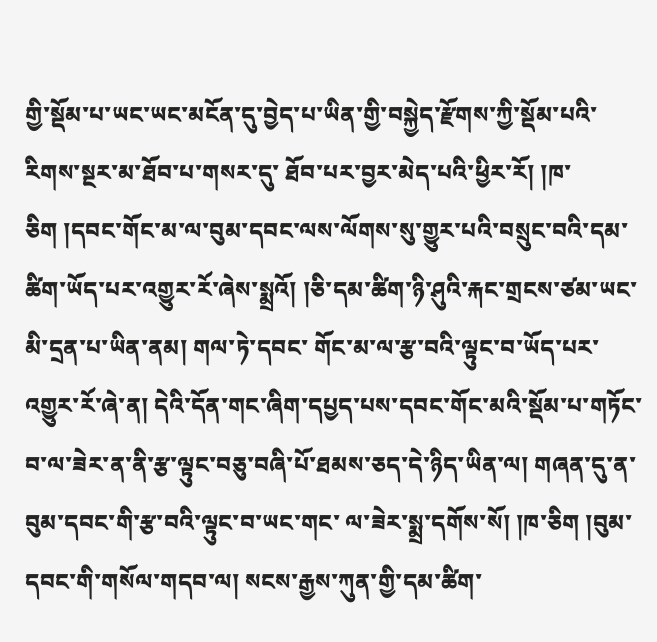གྱི་སྡོམ་པ་ཡང་ཡང་མངོན་དུ་བྱེད་པ་ཡིན་གྱི་བསྐྱེད་རྫོགས་ཀྱི་སྡོམ་པའི་རིགས་སྔར་མ་ཐོབ་པ་གསར་དུ་ ཐོབ་པར་བྱར་མེད་པའི་ཕྱིར་རོ། །ཁ་ཅིག །དབང་གོང་མ་ལ་བུམ་དབང་ལས་ལོགས་སུ་གྱུར་པའི་བསྲུང་བའི་དམ་ཚིག་ཡོད་པར་འགྱུར་རོ་ཞེས་སྨྲའོ། །ཅི་དམ་ཚིག་ཉི་ཤུའི་རྐང་གྲངས་ཙམ་ཡང་མི་དྲན་པ་ཡིན་ནམ། གལ་ཏེ་དབང་ གོང་མ་ལ་རྩ་བའི་ལྟུང་བ་ཡོད་པར་འགྱུར་རོ་ཞེ་ན། དེའི་དོན་གང་ཞིག་དཔྱད་པས་དབང་གོང་མའི་སྡོམ་པ་གཏོང་བ་ལ་ཟེར་ན་ནི་རྩ་ལྟུང་བཅུ་བཞི་པོ་ཐམས་ཅད་དེ་ཉིད་ཡིན་ལ། གཞན་དུ་ན་བུམ་དབང་གི་རྩ་བའི་ལྟུང་བ་ཡང་གང་ ལ་ཟེར་སྨྲ་དགོས་སོ། །ཁ་ཅིག །བུམ་དབང་གི་གསོལ་གདབ་ལ། སངས་རྒྱས་ཀུན་གྱི་དམ་ཚིག་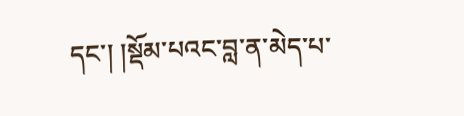དང་། །སྡོམ་པའང་བླ་ན་མེད་པ་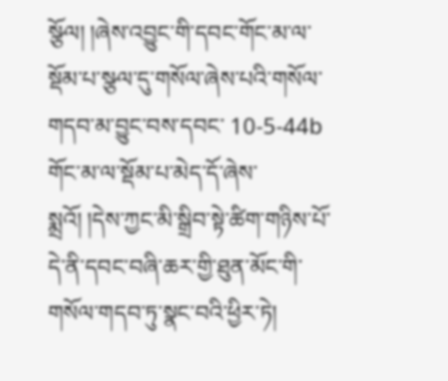སྩོལ། །ཞེས་འབྱུང་གི་དབང་གོང་མ་ལ་སྡོམ་པ་སྩལ་དུ་གསོལ་ཞེས་པའི་གསོལ་གདབ་མ་བྱུང་བས་དབང་ 10-5-44b གོང་མ་ལ་སྡོམ་པ་མེད་དོ་ཞེས་སྨྲའོ། །དེས་ཀྱང་མི་སྒྲིབ་སྟེ་ཚིག་གཉིས་པོ་དེ་ནི་དབང་བཞི་ཆར་གྱི་ཐུན་མོང་གི་གསོལ་གདབ་ཏུ་སྣང་བའི་ཕྱིར་ཏེ།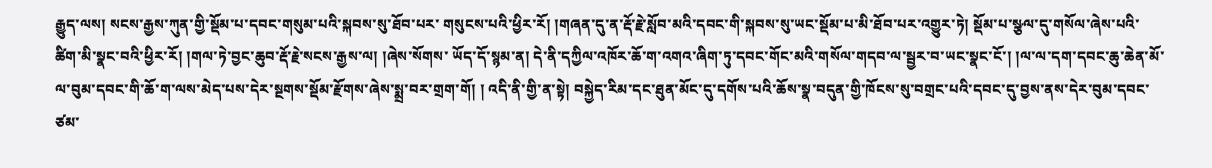རྒྱུད་ལས། སངས་རྒྱས་ཀུན་གྱི་སྡོམ་པ་དབང་གསུམ་པའི་སྐབས་སུ་ཐོབ་པར་ གསུངས་པའི་ཕྱིར་རོ། །གཞན་དུ་ན་རྡོ་རྗེ་སློབ་མའི་དབང་གི་སྐབས་སུ་ཡང་སྡོམ་པ་མི་ཐོབ་པར་འགྱུར་ཏེ། སྡོམ་པ་སྩལ་དུ་གསོལ་ཞེས་པའི་ཚིག་མི་སྣང་བའི་ཕྱིར་རོ། །གལ་ཏེ་བྱང་ཆུབ་རྡོ་རྗེ་སངས་རྒྱས་ལ། །ཞེས་སོགས་ ཡོད་དོ་སྙམ་ན། དེ་ནི་དཀྱིལ་འཁོར་ཆོ་ག་འགའ་ཞིག་ཏུ་དབང་གོང་མའི་གསོལ་གདབ་ལ་སྦྱར་བ་ཡང་སྣང་ངོ་། །ལ་ལ་དག་དབང་ཆུ་ཆེན་མོ་ལ་བུམ་དབང་གི་ཆོ་ག་ལས་མེད་པས་དེར་སྔགས་སྡོམ་རྫོགས་ཞེས་སྨྲ་བར་གྲག་གོ། ། འདི་ནི་གྱི་ན་སྟེ། བསྐྱེད་རིམ་དང་ཐུན་མོང་དུ་དགོས་པའི་ཆོས་སྣ་བདུན་གྱི་ཁོངས་སུ་བགྲང་པའི་དབང་དུ་བྱས་ནས་དེར་བུམ་དབང་ཙམ་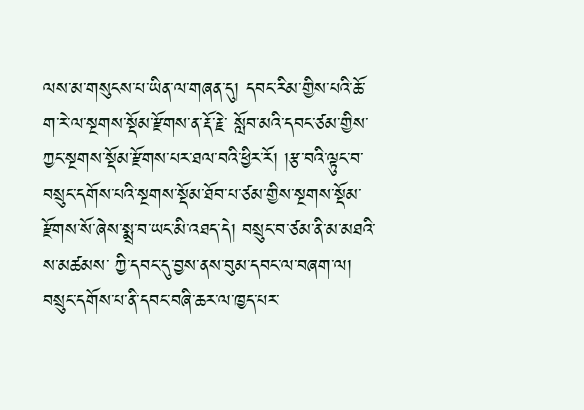ལས་མ་གསུངས་པ་ཡིན་ལ་གཞན་དུ། དབང་རིམ་གྱིས་པའི་ཆོ་ག་རེ་ལ་སྔགས་སྡོམ་རྫོགས་ན་རྡོ་རྗེ་ སློབ་མའི་དབང་ཙམ་གྱིས་ཀྱང་སྔགས་སྡོམ་རྫོགས་པར་ཐལ་བའི་ཕྱིར་རོ། །རྩ་བའི་ལྟུང་བ་བསྲུང་དགོས་པའི་སྔགས་སྡོམ་ཐོབ་པ་ཙམ་གྱིས་སྔགས་སྡོམ་རྫོགས་སོ་ཞེས་སྨྲ་བ་ཡང་མི་འཐད་དེ། བསྲུང་བ་ཙམ་ནི་མ་མཐའི་ས་མཚམས་ ཀྱི་དབང་དུ་བྱས་ནས་བུམ་དབང་ལ་བཞག་ལ། བསྲུང་དགོས་པ་ནི་དབང་བཞི་ཆར་ལ་ཁྱད་པར་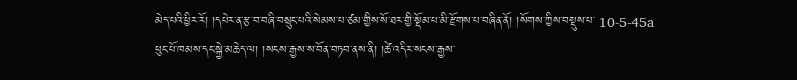མེད་པའི་ཕྱིར་རོ། །དཔེར་ན་རྩ་བ་བཞི་བསྲུང་པའི་སེམས་པ་ཙམ་གྱིས་སོ་ཐར་གྱི་སྡོམ་པ་མི་རྫོགས་པ་བཞིན་ནོ། །སོགས་ཀྱིས་བསྡུས་པ་ 10-5-45a ཕུང་པོ་ཁམས་དང་སྐྱེ་མཆེད་ལ། །སངས་རྒྱས་ས་བོན་བཏབ་ནས་ནི། །ཚེ་འདིར་སངས་རྒྱས་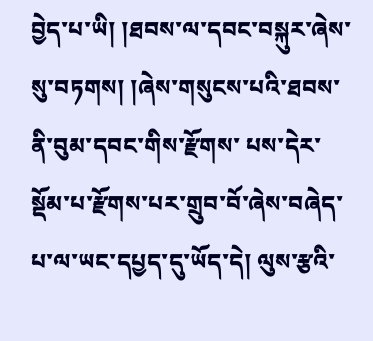བྱེད་པ་ཡི། །ཐབས་ལ་དབང་བསྐུར་ཞེས་སུ་བཏགས། །ཞེས་གསུངས་པའི་ཐབས་ནི་བུམ་དབང་གིས་རྫོགས་ པས་དེར་སྡོམ་པ་རྫོགས་པར་གྲུབ་བོ་ཞེས་བཞེད་པ་ལ་ཡང་དཔྱད་དུ་ཡོད་དེ། ལུས་རྩའི་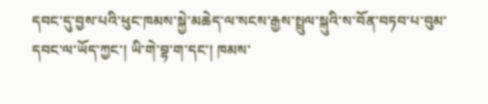དབང་དུ་བྱས་པའི་ཕུང་ཁམས་སྐྱེ་མཆེད་ལ་སངས་རྒྱས་སྤྲུལ་སྐུའི་ས་བོན་བཏབ་པ་བུམ་དབང་ལ་ཡོད་ཀྱང་། ཡི་གེ་བྷ་ག་དང་། ཁམས་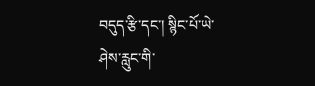བདུད་རྩི་དང་། སྙིང་པོ་ཡེ་ཤེས་རླུང་གི་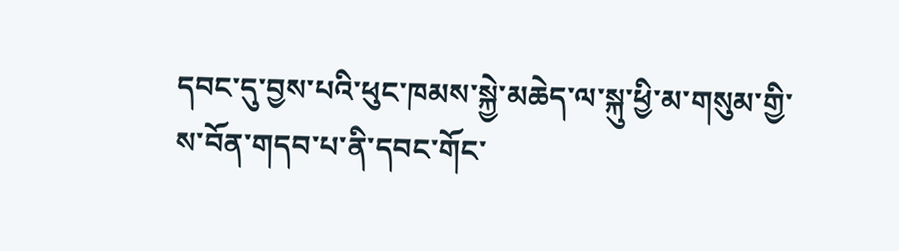དབང་དུ་བྱས་པའི་ཕུང་ཁམས་སྐྱེ་མཆེད་ལ་སྐུ་ཕྱི་མ་གསུམ་གྱི་ས་བོན་གདབ་པ་ནི་དབང་གོང་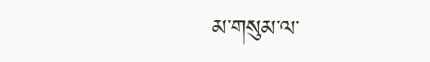མ་གསུམ་ལ་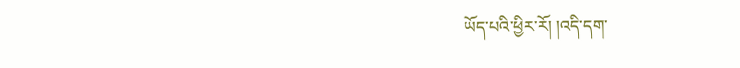ཡོད་པའི་ཕྱིར་རོ། །འདི་དག་